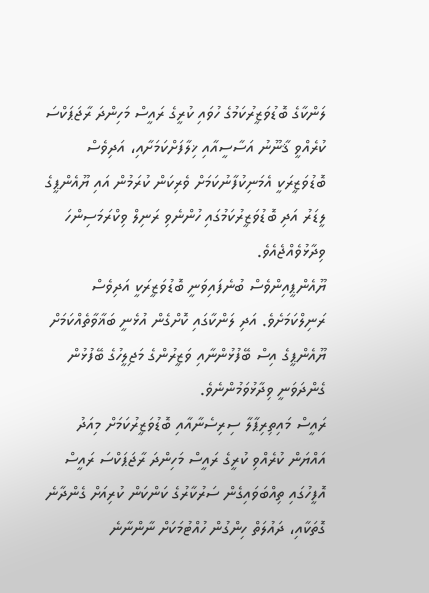ލަންކާގެ ބޮޑުވަޒީރުކަމުގެ ހުވައި ކުރީގެ ރައީސް މަހިންދަ ރާޖަޕަކްސަ ކުރެއްވީ ޤާނޫނު އަސާސީއާއި ޚިލާފަށްކަމަށާއި، އަދިވެސް ބޮޑުވަޒީރަކީ އެމަނިކުފާނުކަމަށް ވެރިކަން ކުރަމުން އައި ޔޫއެންޕީގެ ލީޑަރު އަދި ބޮޑުވަޒީރުކަމުގައި ހުންނެވި ރަނިލް ވިކްރަމަސިންހަ ވިދާޅުވެއްޖެއެވެ.
ޔޫއެންޕީއިންވެސް ބުނެފައިވަނީ ބޮޑުވަޒީރަކީ އަދިވެސް ރަނިލްކަމަށެވެ. އަދި ލަންކާގައި ކޮށްގެން އުޅެނީ ބަޣާވާތެއްކަމަށް ޔޫއެންޕީގެ އިސް ބޭފުޅުންނާއި ވަޒީރުންގެ މަޖިލީހުގެ ބޭފުޅުން ގެންދަވަނީ ވިދާޅުވަމުންނެވެ.
ރައީސް މައިތިރިޕާލާ ސިރިސެނާއާއި ބޮޑުވަޒީރުކަމަށް މިއަދު އައްޔަން ކުރެއްވި ކުރީގެ ރައީސް މަހިންދަ ރާޖަޕަކްސަ ރައީސް އޮފީހުގައި ތިއްބަވައިގެން ސަރުކާރުގެ ކަންކަން ކުރިއަށް ގެންދާނެ ގޮތަކާއި، ދައުލަތް ހިންގުން ހުއްޓުމަކަށް ނާންނާނެ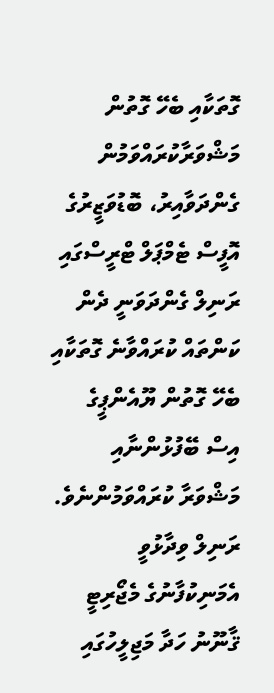ގޮތަކާއި ބެހޭ ގޮތުން މަޝްވަރާކުރައްވަމުން ގެންދަވާއިރު، ބޮޑުވަޒީރުގެ އޮފީސް ޓެމްޕަލް ޓްރީސްގައި ރަނިލް ގެންދަވަނީ ދެން ކަންތައް ކުރައްވާނެ ގޮތަކާއި ބެހޭ ގޮތުން ޔޫއެންޕީގެ އިސް ބޭފުޅުންނާއި މަޝްވަރާ ކުރައްވަމުންނެވެ.
ރަނިލް ވިދާޅުވީ އެމަނިކުފާނުގެ މެޖޯރިޓީ ޤާނޫނު ހަދާ މަޖިލީހުގައި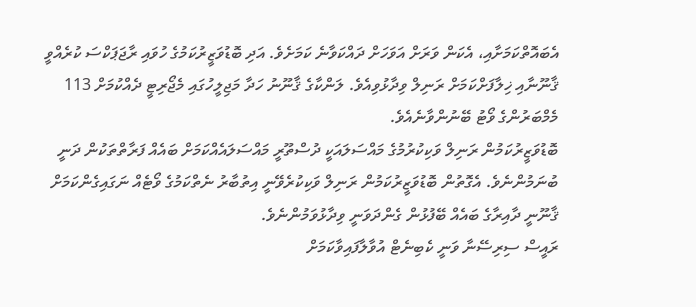އެބައޮތްކަމަށާއި، އެކަން ވަރަށް އަވަހަށް ދައްކަވާނެ ކަމަށެވެ. އަދި ބޮޑުވަޒީރުކަމުގެ ހުވައި ރާޖަޕަކްސަ ކުރެއްވީ ޤާނޫނާއި ޚިލާފަށްކަމަށް ރަނިލް ވިދާޅުވިއެވެ. ލަންކާގެ ޤާނޫނު ހަދާ މަޖިލީހުގައި މެޖޯރިޓީ ދެއްކުމަށް 113 މެމްބަރުންގެ ވޯޓު ބޭނުންވާނެއެވެ.
ބޮޑުވަޒީރުކަމުން ރަނިލް ވަކިކުރުމުގެ މައްސަލައަކީ ދުސްތޫރީ މައްސަލައެއްކަމަށް ބައެއް ފަރާތްތަކުން ދަނީ ބުނަމުންނެވެ. އެގޮތުން ބޮޑުވަޒީރުކަމުން ރަނިލް ވަކިކުރެވޭނީ އިތުބާރު ނެތްކަމުގެ ވޯޓެއް ނަގައިގެންކަމަށް ޤާނޫނީ ދާއިރާގެ ބައެއް ބޭފުޅުން ގެންދަވަނީ ވިދާޅުވަމުންނެވެ.
ރައީސް ސިރިސޭނާ ވަނީ ކެބިނެޓް އުވާލާފައިވާކަމަށް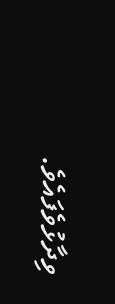ވިދާޅުވެފައެވެ.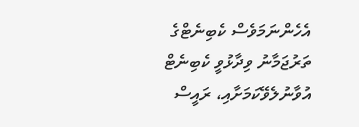އެހެންނަމަވެސް ކެބިނެޓްގެ ތަރުޖަމާނު ވިދާޅުވީ ކެބިނެޓް އުވާނުލެވޭކަމަށާއި، ރައީސް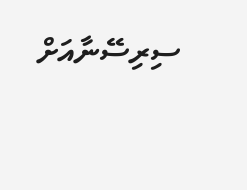ސިރިސޭނާއަށް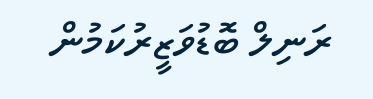ރަނިލް ބޮޑުވަޒީރުކަމުން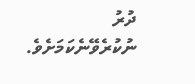ދުރު ނުކުރެވޭނެކަމަށެވެ.